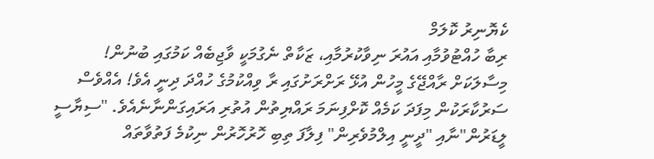ކެޔޮނިރު ކޮލަމް
ރިބާ ހުއްޓުވުމާއި އައުރަ ނިވާކުރުމާއި، ޒަކާތް ނެގުމަކީ ވާޖިބެއް ކަމުގައި ބުނުން!
މިސާލަކަށް ރާއްޖޭގެ މީހުން އުޅޭ ރަށްރަށުގައި ރާ ވިއްކުމުގެ ހުއްދަ ދިނީ އެވެ! އެއްވެސް ސަރުކާރަކުން މިފަދަ ކަމެއް ކޮށްފިނަމަ ރައްޔިތުން އުތުރި އަރައިގަންނާނެއެވެ. "ސިޔާސީ ލީޑަރުން"ނާއި "ދީނީ އިލްމުވެރިން" ފިލާފަ ތިބި ހޮރުހޮރުން ނިކުމެ ފަތުވާތައް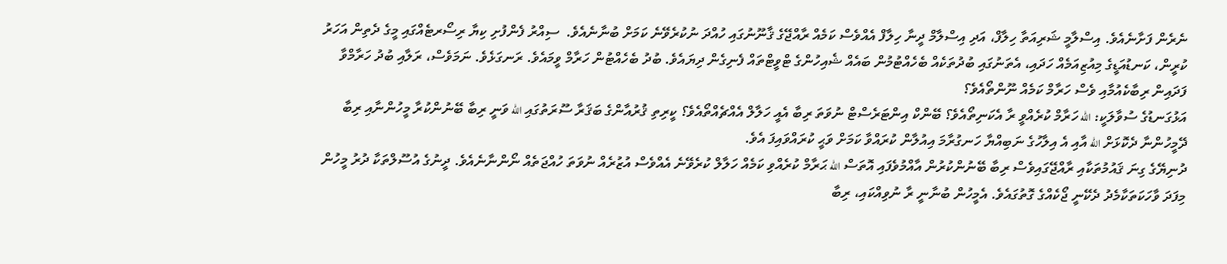ނެރެން ފަށާނެއެވެ. އިސްލާމީ ޝަރިއަތާ ހިލާފް، އަދި އިސްލާމް ދީނާ ހިލާފް އެއްވެސް ކަމެއް ރާއްޖޭގެ ޤާނޫނުގައި ހުއްދަ ނުކުރެވޭނެ ކަމަށް ބުނާނެއެވެ.  ސިއްރު ފެންފުށި ކިޔާ ރިސޯރޓެއްގައި މީގެ ދެތިން އަހަރު ކުރީން، ކަނޑުއަޑީގެ މިއުޒިއަމެއް ހަދައި، އެތަނުގައި ބުދުތަކެއް ބެހެއްޓުމުން ބައެއް ޝެއިހުންގެ ޓްވީޓްތައް ފެނިގެން ދިޔައެވެ. ބުދު ބެހެއްޓުން ހަރާމް ވީމައެވެ. ރަނގަޅެވެ. ނަމަވެސް، ރަލާއި ބުދު ހަރާމްވާ ފަދައިން ރިބާކެއުމާއި ވެސް ހަރާމް ކަމެއް ނޫންތޯއެވެ؟
އަޅުގަނޑުގެ ސުވާލަކީ: الله ހަރާމް ކުރެއްވީ ރާ އެކަނިތޯއެވެ؟ ބޭންކް އިންޓަރެސްޓް ނުވަތަ ރިބާ އެއީ ހަލާލް އެއްޗެއްތޯއެވެ؟ ކީރިތި ޤުރުއާންގެ ބަޤަރާ ސޫރަތުގައި الله ވަނީ ރިބާ ބޭނުންކުރާ މީހުންނާއި ރިބާ ދޭމީހުންނާ ދެކޮޅަށް الله އާއި އެ އިލާހުގެ ނަބިއްޔާ ހަނގުރާމަ އިއުލާން ކުރައްވާ ކަމަށް ވަޙީ ކުރައްވައިފަ އެވެ.
ދުނިޔޭގެ ގިނަ ޤައުމުތަކާއި ރާއްޖޭގައިވެސް ރިބާ ބޭނުންކުރުން އާއްމުވެފައި އޮތަސް الله ޙަރާމް ކުރެއްވި ކަމެއް ހަލާލް ކުރެވޭނެ އެއްވެސް އުޒުރެއް ނުވަތަ ހުއްޖަތެއް ނޯންނާނެއެވެ. ދީނުގެ އުސޫލްތަކާ ދުރު މީހުން މިފަދަ ވާހަކަތަކާމެދު ދެކޭނީ ޖޯކެއްގެ ގޮތުގައެވެ. އެމީހުން ބުނާނީ ރާ ނުވިއްކައި، ރިބާ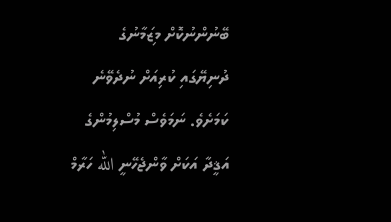ބޭނުންނުކޮށް މިޒަމާނުގެ ދުނިޔޭގައި ކުރިއަށް ނުދެވޭނެ ކަމަށެވެ. ނަމަވެސް މުސްލިމުންގެ އަޤީދާ އަކަށް ވާންޖެހޭނީ الله ހަރާމް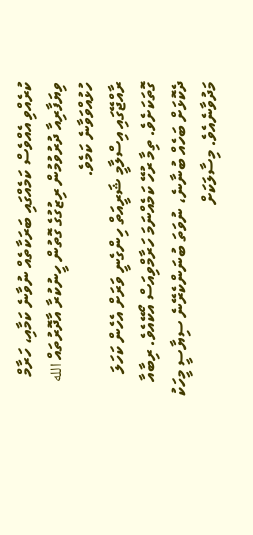ކުރެއްވި އެއްވެސް ކަމެއްގައި ބަރަކާތެއް ނުވާނެ ކަމާއި، ހަރާމް ވިޔަފާރިއާ ދުރުވުމުން ރިޒުގުގެ ގޮތުން ހީނުކުރާ އާދޮރުތައް الله ހުޅުއްވަވާނެ ކަމެވެ.
ރާއްޖޭގައި އިސްލާމީ ޝަރީއަތް ހިންގެނީ ވަރަށް އެހެން ކަހަލަ ގޮތަކަށެވެ. ތިމާ ރުހޭ ކަމެއްނަމަ ހަރާމްވިއަސް އޯކޭއެވެ. ރިބާއާ ދެކޮޅަށް ބަހެއް ބުނާނެ، ނުވަތަ ބުނަންކެރޭނެ ސިޔާސީ މީހަކު މަދުވާނެއެވެ. މިސާލަކަށް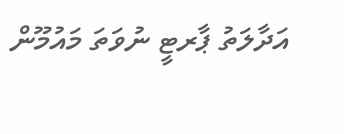އަދާލަތު ޕާރޓީ ނުވަތަ މައުމޫން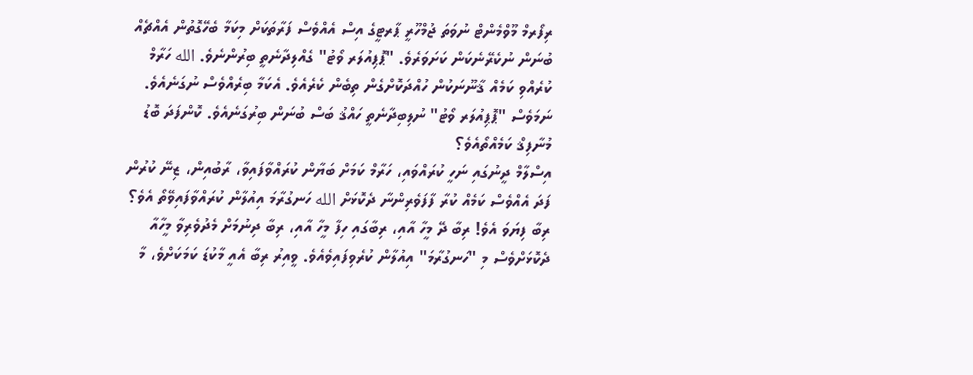ރިފޯރމް މޫވްމެންޓް ނުވަތަ ޖުމްހޫރީ ޕާރޓީގެ އިސް އެއްވެސް ފަރާތަކަށް މިކަމާ ބެހޭގޮތުން އެއްޗެއް ބުނަން ނުކެރޭނެކަން ކަށަވަރެވެ. "ޕޮޕިއުލަރ ވޯޓު" ގެއްލިދާނެތީ ބިރުންނެވެ. الله ހަރާމް ކުރެއްވި ކަމެއް ޤާނޫނަކުން ހުއްދަކޮށްގެން ތިބެން ކެރެއެވެ. އެކަމާ ބިރެއްވެސް ނުގަނެއެވެ. ނަމަވެސް "ޕޮޕިއުލަރ ވޯޓު" ނުލިބިދާނެތީ ހައްޤު ބަސް ބުނަން ބިރުގަނެއެވެ. ކޮންފަދަ ބޮޑު މުނާފިޤް ކަމެއްތޯއެވެ؟
އިސްލާމް ދީނުގައި ނަހީ ކުރައްވައި، ހަރާމް ކަމަށް ބަޔާން ކުރައްވާފައިވާ، ރާބުއިން، ޒިނޭ ކުރުން ފަދަ އެއްވެސް ކަމެއް ކުރާ ފާފަވެރިންނާ ދެކޮޅަށް الله ހަނގުރާމަ އިއުލާން ކުރައްވާފައިވޭތޯ އެވެ؟ ރިބާ ފިޔަވަ އެވެ! ރިބާ ދޭ މީހާ އާއި، ރިބާގައި ހިފާ މީހާ އާއި، ރިބާ ދިނުމަށް މެދުވެރިވާ މީހާއާ ދެކޮޅަށްވެސް މި "ހަނގުރާމަ" އިއުލާން ކުރެވިފައިވެއެވެ. ވީއިރު ރިބާ އެއީ މާކުޑަ ކަމަކަށްވެ، މާ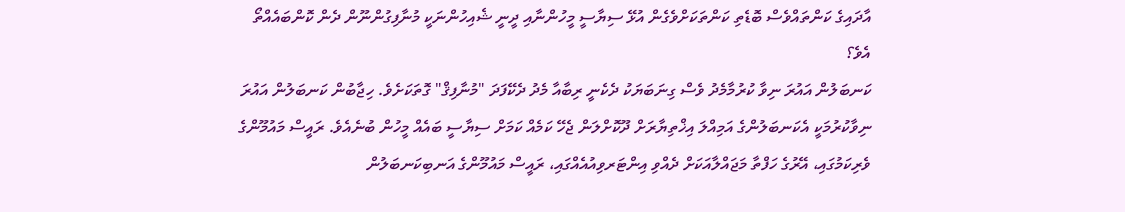އާދައިގެ ކަންތައްވެސް ބޮޑެތި ކަންތަކަށްވެގެން އުޅޭ ސިޔާސީ މީހުންނާއި ދީނީ ޝެއިހުންނަކީ މުނާފިގުންނޫން ދެން ކޮންބައެއްތޯ އެވެ؟
ކަނބަލުން އައުރަ ނިވާ ކުރުމާމެދު ވެސް ގިނަބަޔަކު ދެކެނީ ރިބާއާ މެދު ދެކޭފަދަ "މުނާފިޤް" ގޮތަކަށެވެ. ހިޖާބުން ކަނބަލުން އައުރަ ނިވާކުރުމަކީ އެކަނބަލުންގެ އަމިއްލަ އިޚްތިޔާރަށް ދޫކޮށްލަން ޖެހޭ ކަމެއް ކަމަށް ސިޔާސީ ބައެއް މީހުން ބުނެއެވެ. ރައީސް މައުމޫންގެ ވެރިކަމުގައި، އޭރުގެ ހަފްތާ މަޖައްލާއަކަށް ދެއްވި އިންޓަރވިއުއެއްގައި، ރައީސް މައުމޫންގެ އަނބިކަނބަލުން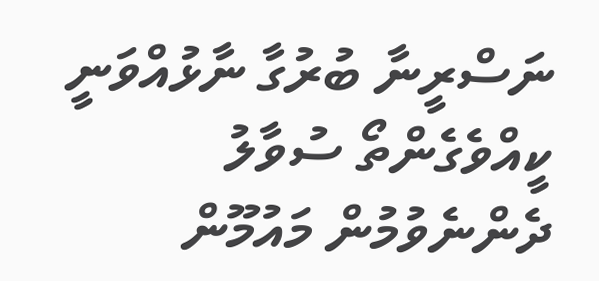ނަސްރީނާ ބުރުގާ ނާޅުއްވަނީ ކީއްވެގެންތޯ ސުވާލު ދެންނެވުމުން މައުމޫން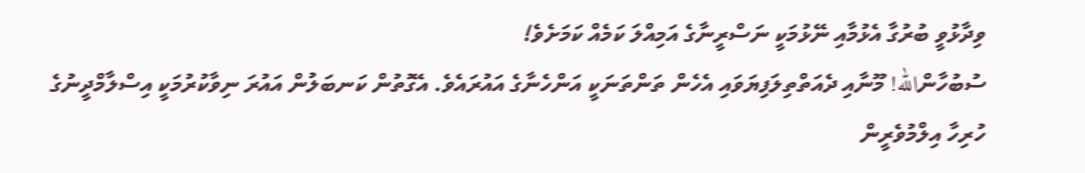ވިދާޅުވީ ބުރުގާ އެޅުމާއި ނޭޅުމަކީ ނަސްރީނާގެ އަމިއްލަ ކަމެއް ކަމަށެވެ!
ސުބުހާންالله! މޫނާއި ދެއަތްތިލަފިޔަވައި އެހެން ތަންތަނަކީ އަންހެނާގެ އައުރައެވެ. އެގޮތުން ކަނބަލުން އައުރަ ނިވާކުރުމަކީ އިސްލާމްދީނުގެ ހުރިހާ އިލްމުވެރީން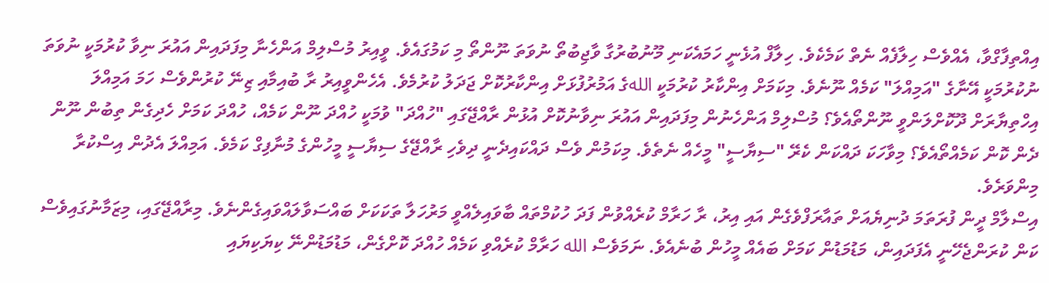އިއްތިފާގްވާ، އެއްވެސް ހިލާފެއް ނެތް ކަމެކެވެ. ހިލާފް އުޅެނީ ހަމައެކަނި މޫނުބުރުގާ ވާޖިބުތޯ ނުވަތަ ނޫންތޯ މި ކަމުގައެވެ. ވީއިރު މުސްލިމް އަންހެނާ މިފަދައިން އައުރަ ނިވާ ކުރުމަކީ ނުވަތަ ނުކުރުމަކީ އޭނާގެ "އަމިއްލަ" ކަމެއް ނޫނެވެ. މިކަމަށް އިންކާރު ކުރުމަކީ اللهގެ އަމުރުފުޅަށް އިންކާރުކޮށް ޖަދަލު ކުރުމެވެ. އެހެންވީއިރު ރާ ބުއިމާއި ޒިނޭ ކުރުންވެސް ހަމަ އަމިއްލަ އިހްތިޔާރަށް ދޫކޮށްލަންވީ ނޫންތޯއެވެ؟ މުސްލިމް އަންހެނުން މިފަދައިން އައުރަ ނިވާނުކޮށް އުޅުން ރާއްޖޭގައި "ހުއްދަ" ވުމަކީ ހުއްދަ ނޫން ކަމެއް، ހުއްދަ ކަމަށް ހެދިގެން ތިބުން ނޫން ދެން ކޮން ކަމެއްތޯއެވެ؟ މިވާހަކަ ދައްކަން ކެރޭ "ސިޔާސީ" މީހެއް ނެތެވެ. މިކަމުން ވެސް ދައްކައިދެނީ ދިވެހި ރާއްޖޭގެ ސިޔާސީ މީހުންގެ މުނާފިގް ކަމެވެ. އަމިއްލަ އެދުން އިސްކުރާ މިންވަރެވެ.
އިސްލާމް ދީން ފުރަތަމަ ދުނިޔެއަށް ތައާރަފްވެގެން އައި އިރު، ރާ ހަރާމް ކުރެއްވުން ފަދަ ހުކުމްތައް ބާވައިލެއްވީ މަރުހަލާ ތަކަކަށް ބައްސަވާލައްވައިގެންނެވެ. މިރާއްޖޭގައި، މިޒަމާނުގައިވެސް ކަން ކުރަންޖެހޭނީ އެފަދައިން، މަޑުމަޑުން ކަމަށް ބައެއް މީހުން ބުނެއެވެ. ނަމަވެސް الله ހަރާމް ކުރެއްވި ކަމެއް ހުއްދަ ކޮށްގެން، މަޑުމަޑުންނޭ ކިޔަކިޔައި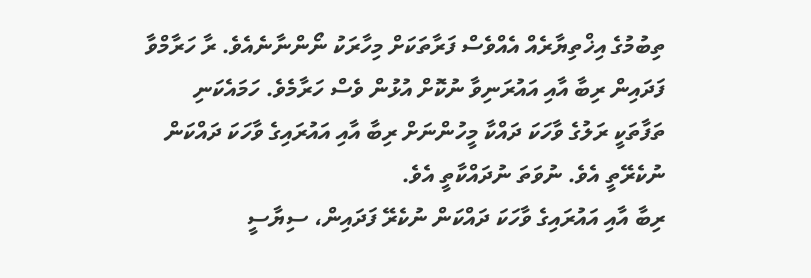ތިބުމުގެ އިޚްތިޔާރެއް އެއްވެސް ފަރާތަކަށް މިހާރަކު ނޯންނާނެއެވެ. ރާ ހަރާމްވާ ފަދައިން ރިބާ އާއި އައުރަނިވާ ނުކޮށް އުޅުން ވެސް ހަރާމެވެ. ހަމައެކަނި ތަފާތަކީ ރަލުގެ ވާހަކަ ދައްކާ މީހުންނަށް ރިބާ އާއި އައުރައިގެ ވާހަކަ ދައްކަން ނުކެރޭތީ އެވެ. ނުވަތަ ނުދައްކާތީ އެވެ.
ރިބާ އާއި އައުރައިގެ ވާހަކަ ދައްކަން ނުކެރޭ ފަދައިން، ސިޔާސީ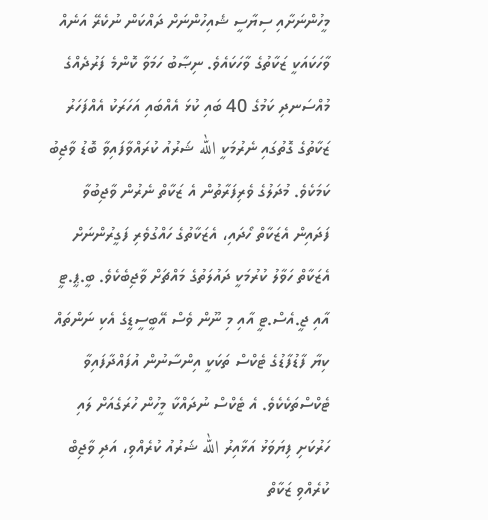މީހުންނަށާއި ސިޔާސީ ޝެއިހުންނަށް ދައްކަން ނުކެރޭ އަނެއް ވާހަކައަކީ ޒަކާތުގެ ވާހަކައެވެ. ނިޞާބު ހަމަވާ ކޮންމެ ފަރުދެއްގެ މުއްސަނދި ކަމުގެ 40 ބައި ކުޅަ އެއްބައި އަހަރަކު އެއްފަހަރު ޒަކާތުގެ ގޮތުގައި ނެރުމަކީ الله ޝަރުއު ކުރައްވާފައިވާ ބޮޑު ވާޖިބު ކަމަކެވެ. މުދަލުގެ ވެރިފަރާތުން އެ ޒަކާތް ނެރުން ވާޖިބުވާ ފަދައިން އެޒަކާތް ހޯދައި، އެޒަކާތުގެ ހައްގުވެރި ފަގީރުންނަށް އެޒަކާތް ހަވާލު ކުރުމަކީ ދައުލަތުގެ މައްޗަށް ވާޖިބެކެވެ. ބީ.ޕީ.ޓީ އާއި ޖީ.އެސް.ޓީ އާއި މި ނޫން ވެސް އޭބީސީޑީގެ އެކި ނަންތައް ކިޔާ ފާޑުފާޑުގެ ޓެކްސް ތަކަކީ އިންސާނުން އުފައްދާފައިވާ ޓެކްސްތަކެކެވެ. އެ ޓެކްސް ނުދައްކާ މީހުން ހުރަގެއަށް ލައި ހަރުކަށި ފިޔަވަޅު އަޅާއިރު الله ޝަރުއު ކުރެއްވި، އަދި ވާޖިބް ކުރެއްވި ޒަކާތް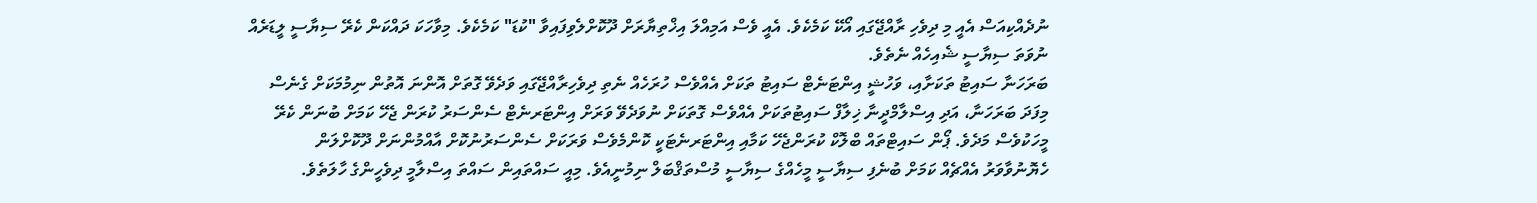ނުދެއްކިއަސް އެއީ މި ދިވެހި ރާއްޖޭގައި އޯކޭ ކަމެކެވެ. އެއީ ވެސް އަމިއްލަ އިޚްތިޔާރަށް ދޫކޮށްލެވިފައިވާ "ކުޑަ" ކަމެކެވެ. މިވާހަކަ ދައްކަން ކެރޭ ސިޔާސީ ލީޑަރެއް ނުވަތަ ސިޔާސީ ޝެއިހެއް ނެތެވެ.
ބަރަހަނާ ސައިޓު ތަކަށާއި، ވަހުޝީ އިންޓަނެޓް ސައިޓު ތަކަށް އެއްވެސް ހުރަހެއް ނެތި ދިވެހިރާއްޖޭގައި ވަދެވޭ ގޮތަށް އޮންނަ އޮތުން ނިމުމަކަށް ގެނެސް މިފަދަ ބަރަހަނާ، އަދި އިސްލާމްދީނާ ޚިލާފް ސައިޓުތަކަށް އެއްވެސް ގޮތަކަށް ނުވަދެވޭ ވަރަށް އިންޓަރނެޓް ސެންސަރު ކުރަން ޖެހޭ ކަމަށް ބުނަން ކެރޭ މީހަކުވެސް މަދެވެ. ޕޯން ސައިޓްތައް ބްލޮކް ކުރަންޖެހޭ ކަމާއި އިންޓަރނެޓަކީ ކޮންމެވެސް ވަރަކަށް ސެންސަރުނުކޮށް އާއްމުންނަށް ދޫކޮށްލަން ހެޔޮނުވާވަރު އެއްޗެއް ކަމަށް ބުނެފި ސިޔާސީ މީހެއްގެ ސިޔާސީ މުސްތަޤްބަލް ނިމުނީއެވެ. މިއީ ސައްތައިން ސައްތަ އިސްލާމީ ދިވެހީންގެ ހާލަތެވެ.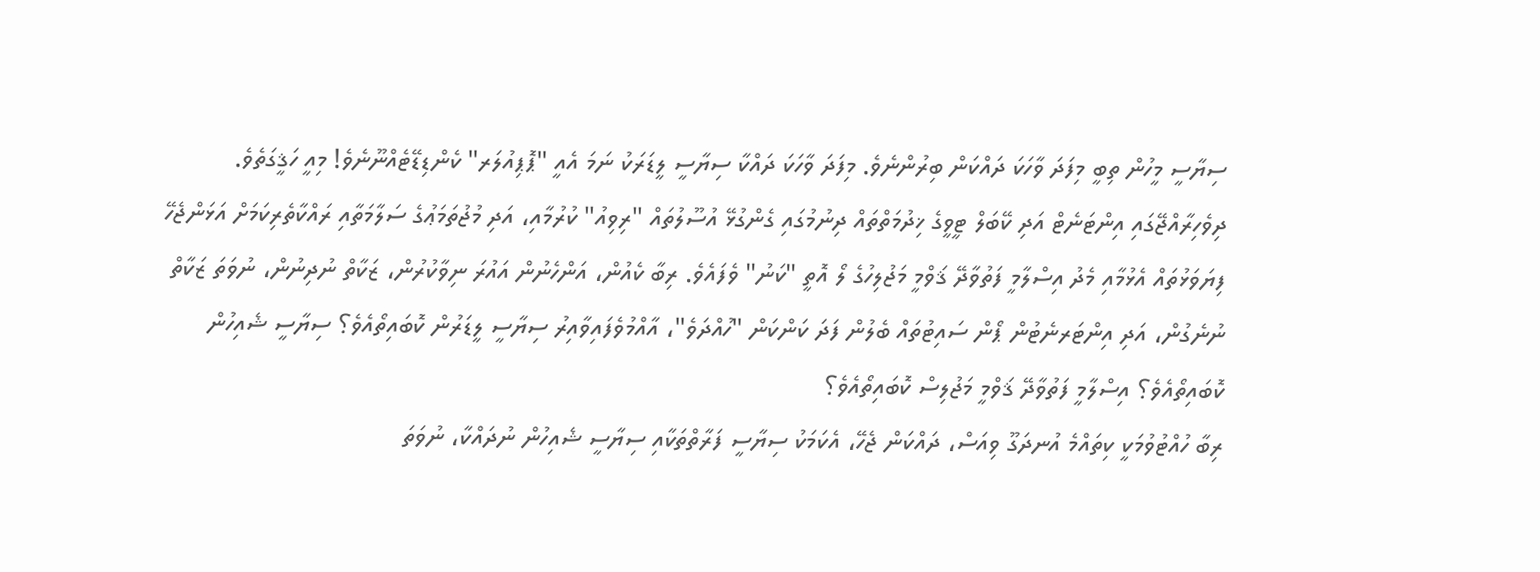ސިޔާސީ މީހުން ތިބީ މިފަދަ ވާހަކަ ދައްކަން ބިރުންނެވެ. މިފަދަ ވާހަކަ ދައްކާ ސިޔާސީ ލީޑަރަކު ނަމަ އެއީ "ޕޮޕިއުލަރ" ކެންޑިޑޭޓެއްނޫނެވެ! މިއީ ހަޤީގަތެވެ.
ދިވެހިރާއްޖޭގައި އިންޓަނެޓް އަދި ކޭބަލް ޓީވީގެ ޚިދުމަތްތައް ދިނުމުގައި ގެންގުޅޭ އުސޫލުތައް "ރިވިއު" ކުރުމާއި، އަދި މުޖުތަމަޢުގެ ސަލާމަތާއި ރައްކާތެރިކަމަށް އަޅަންޖެހޭ ފިޔަވަޅުތައް އެޅުމާއި މެދު އިސްލާމީ ފަތުވާދޭ ޤަވްމީ މަޖުލިހުގެ ލޯ އޮތީ "ކަނު" ވެފައެވެ. ރިބާ ކެއުން، އަންހެނުން އައުރަ ނިވާކުރުން، ޒަކާތް ނުދިނުން، ނުވަތަ ޒަކާތް ނުނެގުން، އަދި އިންޓަރނެޓުން ޕޯން ސައިޓުތައް ބެލުން ފަދަ ކަންކަން "ހުއްދަވެ"، އާއްމުވެފައިވާއިރު ސިޔާސީ ލީޑަރުން ކޮބައިތޯއެވެ؟ ސިޔާސީ ޝެއިހުން ކޮބައިތޯއެވެ؟ އިސްލާމީ ފަތުވާދޭ ޤަވްމީ މަޖުލިސް ކޮބައިތޯއެވެ؟
ރިބާ ހުއްޓުވުމަކީ ކިތައްމެ އުނދަގޫ ވިއަސް، ދައްކަން ޖެހޭ، އެކަމަކު ސިޔާސީ ފަރާތްތަކާއި ސިޔާސީ ޝެއިހުން ނުދައްކާ، ނުވަތަ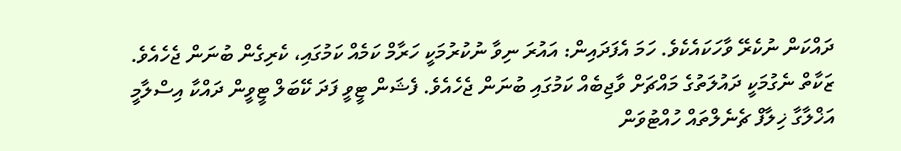ދައްކަން ނުކެރޭ ވާހަކައެކެވެ. ހަމަ އެފަދައިން: އައުރަ ނިވާ ނުކުރުމަކީ ހަރާމް ކަމެއް ކަމުގައި، ކެރިގެން ބުނަން ޖެހެއެވެ. ޒަކާތް ނެގުމަކީ ދައުލަތުގެ މައްޗަށް ވާޖިބެއް ކަމުގައި ބުނަން ޖެހެއެވެ. ފެޝަން ޓީވީ ފަދަ ކޭބަލް ޓީވީން ދައްކާ އިސްލާމީ އަޚްލާގާ ޚިލާފް ޗެނެލްތައް ހުއްޓުވަން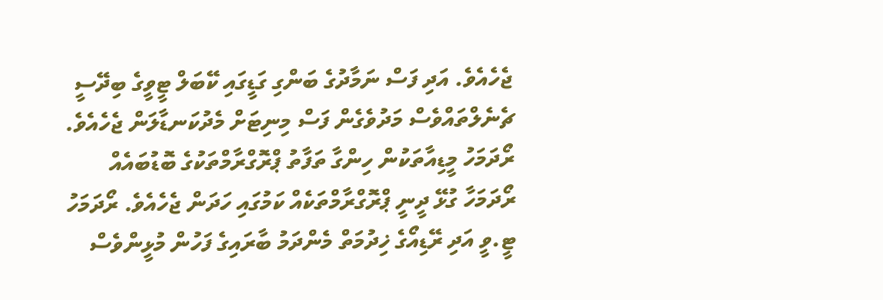ޖެހެއެވެ. އަދި ފަސް ނަމާދުގެ ބަންގި ގަޑީގައި ކޭބަލް ޓީވީގެ ބިދޭސީ ޗެނެލްތައްވެސް މަދުވެގެން ފަސް މިނިޓަށް މެދުކަނޑާލަން ޖެހެއެވެ. ރޯދަމަހު މީޑިއާތަކުން ހިންގާ ތަފާތު ޕްރޮގްރާމްތަކުގެ ބޮޑުބައެއް ރޯދަމަހާ ގުޅޭ ދީނީ ޕްރޮގްރާމްތަކެއް ކަމުގައި ހަދަން ޖެހެއެވެ. ރޯދަމަހު ޓީ.ވީ އަދި ރޭޑިއޯގެ ޚިދުމަތް މެންދަމު ބާރައިގެ ފަހުން މުޅީންވެސް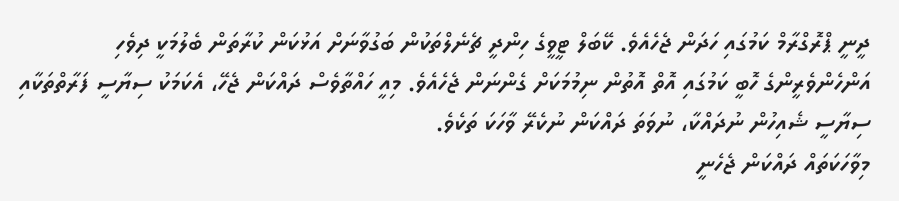ދީނީ ޕްރޮގްރާމް ކަމުގައި ހަދަން ޖެހެއެވެ. ކޭބަލް ޓީވީގެ ހިންދީ ޗެނެލްތަކުން ބަގުވާނަށް އަޅުކަން ކުރާތަން ބެލުމަކީ ދިވެހި އަންހެންވެރީންގެ ހޮބީ ކަމުގައި އޮތް އޮތުން ނިމުމަކަށް ގެންނަން ޖެހެއެވެ. މިއީ ހައްތާވެސް ދައްކަން ޖެހޭ، އެކަމަކު ސިޔާސީ ފަރާތްތަކާއި ސިޔާސީ ޝެއިހުން ނުދައްކާ، ނުވަތަ ދައްކަން ނުކެރޭ ވާހަކަ ތަކެވެ.
މިވާހަކަތައް ދައްކަން ޖެހެނީ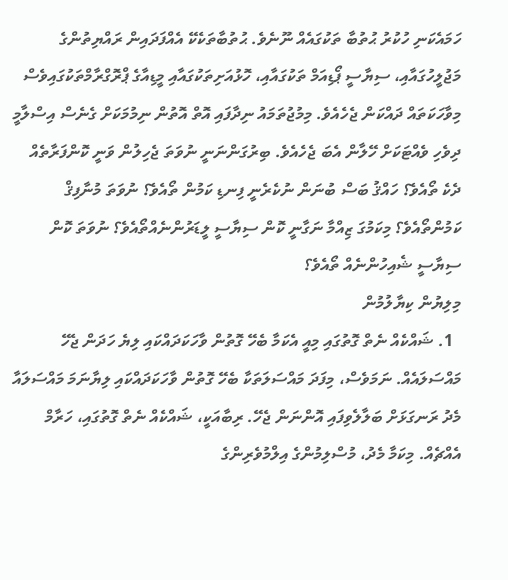ހަމައެކަނި ހުކުރު ޙުތުބާ ތަކުގައެއް ނޫނެވެ. ޙުތުބާތަކެކޭ އެއްފަދައިން ރައްޔިތުންގެ މަޖުލީހުގައާއި، ސިޔާސީ ޕޯޑިއަމް ތަކުގައާއި، ހޮޅުއަށިތަކުގައާއި މީޑިއާގެ ޕްރޮގްރާމްތަކުގައިވެސް މިވާހަކަތައް ދައްކަން ޖެހެއެވެ. މިމުޖުތަމައު ނިދާފައި އޮތް އޮތުން ނިމުމަކަށް ގެނެސް އިސްލާމީ ދިވެހި ވެއްޓަކަށް ހޭލާން އެބަ ޖެހެއެވެ. ބިރުގަންނަނީ ނުވަތަ ޖެހިލުން ވަނީ ކޮންފަރާތެއް ދެކެ ތޯއެވެ؟ ހައްޤު ބަސް ބުނަން ނުކެރެނީ ފިނޑި ކަމުން ތޯއެވެ؟ ނުވަތަ މުނާފިޤް ކަމުންތޯއެވެ؟ މިކަމުގަ ޒިއްމާ ނަގާނީ ކޮން ސިޔާސީ ލީޑަރުންނެއްތޯއެވެ؟ ނުވަތަ ކޮން ސިޔާސީ ޝެއިހުންނެއް ތޯއެވެ؟
މިލިޔުން ކިޔާލުމުން
  1. ޝައްކެއް ނެތް ގޮތުގައި މިއީ އެކަމާ ބެހޭ ގޮތުން ވާހަކަދައްކައި ލިޔެ ހަދަން ޖެހޭ މައްސަލައެއް. ނަމަވެސް، މިފަދަ މައްސަލަތަކާ ބެހޭ ގޮތުން ވާހަކަދައްކައި ލިޔާނަމަ މައްސަލައާ މެދު ރަނގަޅަށް ބަލާލެވިފައި އޮންނަން ޖެހޭ. ރިބާއަކީ، ޝައްކެއް ނެތް ގޮތުގައި، ހަރާމް އެއްޗެއް. މިކަމާ މެދު، މުސްލިމުންގެ އިލްމުވެރިންގެ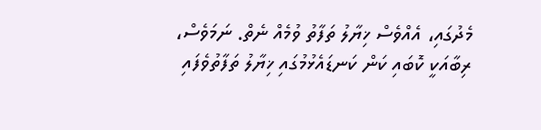މެދުގައި، އެއްވެސް ޚިޔާލު ތަފާތު ވުމެއް ނެތް. ނަމަވެސް، ރިބާއަކީ ކޮބައި ކަން ކަނޑައެޅުމުގައި ޚިޔާލު ތަފާތުވެފައި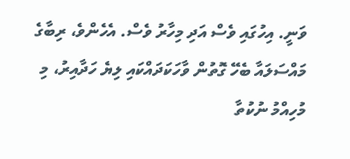ވަނީ. އިހުގައި ވެސް އަދި މިހާރު ވެސް. އެހެންވެ، ރިބާގެ މައްސަލައާ ބެހޭ ގޮތުން ވާހަކަދައްކައި ލިޔެ ހަދާއިރު، މި މުހިއްމު ނުކުތާ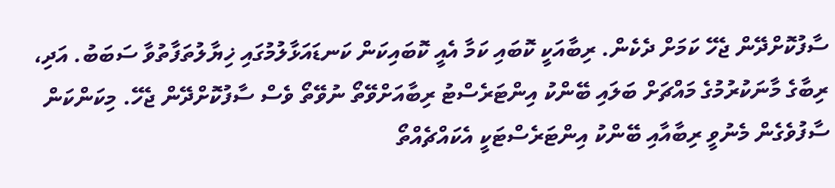ސާފުކޮށްދޭން ޖެހޭ ކަމަށް ދެކެން. ރިބާއަކީ ކޮބައި ކަމާ އެއީ ކޮބައިކަން ކަނޑައަޅާލުމުގައި ޚިޔާލުތަފާތުވާ ސަބަބު. އަދި، ރިބާގެ މާނަކުރުމުގެ މައްޗަށް ބަލައި ބޭންކު އިންޓަރެސްޓު ރިބާއަށްވޭތޯ ނުވޭތޯ ވެސް ސާފުކޮށްދޭން ޖެހޭ. މިކަންކަން ސާފުވެގެން މެނުވީ ރިބާއާއި ބޭންކު އިންޓަރެސްޓަކީ އެކައްޗެއްތޯ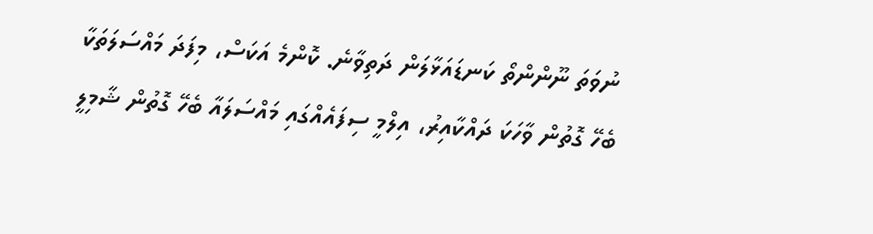ނުވަތަ ނޫންންތޯ ކަނޑައަޅާލަން ދަތިވާނެ. ކޮންމެ އަކަސް، މިފަދަ މައްސަލަތަކާ ބެހޭ ގޮތުން ވާހަކަ ދައްކާއިރު، އިލްމީ ސިފައެއްގައި މައްސަލައާ ބެހޭ ގޮތުން ޝާމިލީ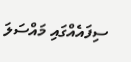ސިފައެއްގައި މައްސަލަ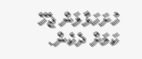ހުށަހަޅާލަން ޖެހޭ ކަމަށް ދެކެން.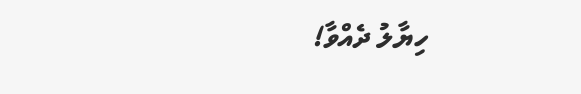ހިޔާލު ދެއްވާ!